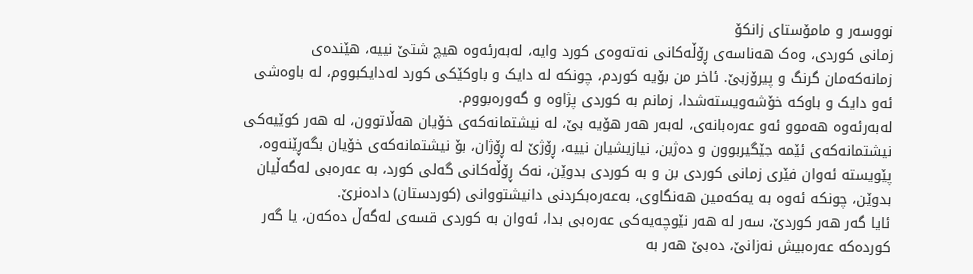نووسەر و مامۆستای زانکۆ
زمانی کوردی، وەک هەناسەی ڕۆڵەکانی نەتەوەی کورد وایە، لەبەرئەوە هیچ شتێ نییە، هێندەی زمانەکەمان گرنگ و پیرۆزبێ. ئاخر من بۆیە کوردم، چونکە لە دایک و باوکێکی کورد لەدایکبووم، لە باوەشی ئەو دایک و باوکە خۆشەویستەشدا، زمانم بە کوردی پژاوە و گەورەبووم.
لەبەرئەوە هەموو ئەو عەرەبانەی، لەبەر هەر هۆیە بێ، لە نیشتمانەکەی خۆیان هەڵاتوون، لە هەر کوێیەکی نیشتمانەکەی ئێمە جێگیربوون و دەژین، نیازیشیان نییە، ڕۆژێ لە ڕۆژان، بۆ نیشتمانەکەی خۆیان بگەڕێنەوە، پێویستە ئەوان فێری زمانی کوردی بن و بە کوردی بدوێن، نەک ڕۆڵەکانی گەلی کورد، بە عەرەبی لەگەڵیان بدوێن، چونکە ئەوە بە یەکەمین هەنگاوی، بەعەرەبکردنی دانیشتووانی (کوردستان) دادەنرێ.
ئایا گەر هەر کوردێ، سەر لە هەر نێوچەیەکی عەرەبی بدا، ئەوان بە کوردی قسەی لەگەڵ دەکەن، یا گەر کوردەکە عەرەبیش نەزانێ، دەبێ هەر بە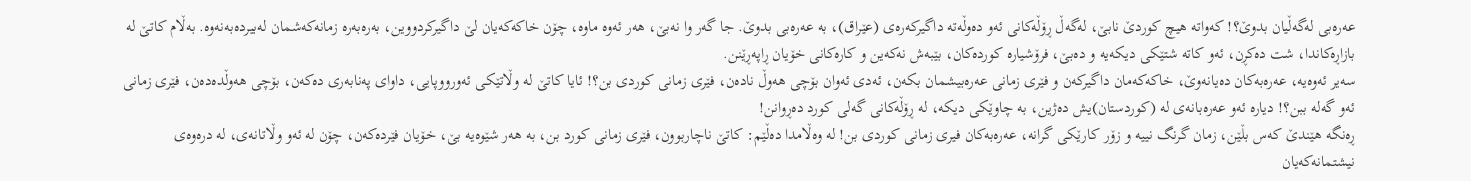عەرەبی لەگەڵیان بدوێ؟! کەواتە هیچ کوردێ نابێ، لەگەڵ ڕۆڵەکانی ئەو دەوڵەتە داگیرکەرەی (عێراق)، بە عەرەبی بدوێ. جا گەر وا نەبێ، هەر ئەوە ماوە، چۆن خاکەکەیان لێ داگیرکردووین، بەرەبەرە زمانەکەشمان لەبیردەبەنەوە. بەڵام کاتێ لە بازاڕەکاندا، شت دەکڕن، ئەو کاتە شتێکی دیکەیە و دەبێ، فرۆشیارە کوردەکان، بێبەش نەکەین و کارەکانی خۆیان ڕاپەڕێنن.
سەیر ئەوەیە، عەرەبەکان دەیانەوێ، خاکەکەمان داگیرکەن و فێری زمانی عەرەبیشمان بکەن، ئەدی ئەوان بۆچی هەوڵ نادەن، فێری زمانی کوردی بن؟! ئایا کاتێ لە وڵاتێکی ئەورووپایی، داوای پەنابەری دەکەن، بۆچی هەوڵدەدەن، فێری زمانی ئەو گەلە ببن؟! دیارە ئەو عەرەبانەی لە (کوردستان)یش دەژین، بە چاوێکی دیکە، لە ڕۆڵەکانی گەلی کورد دەڕوانن!
ڕەنگە هێندێ کەس بڵێن، زمان گرنگ نییە و زۆر کارێکی گرانە، عەرەبەکان فیری زمانی کوردی بن! لە وەڵامدا دەڵێم: کاتێ ناچاربوون، فێری زمانی کورد بن، بە هەر شێوەیە بێ، خۆیان فێردەکەن، چۆن لە ئەو وڵاتانەی، لە درەوەی نیشتمانەکەیان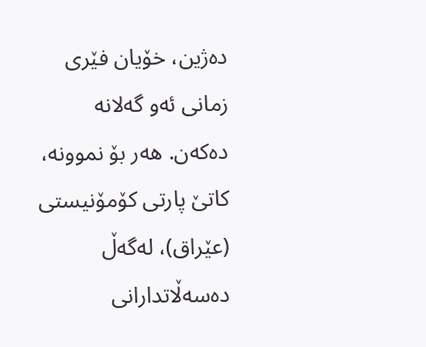دەژین، خۆیان فێری زمانی ئەو گەلانە دەکەن. هەر بۆ نموونە، کاتێ پارتی کۆمۆنیستی (عێراق)، لەگەڵ دەسەڵاتدارانی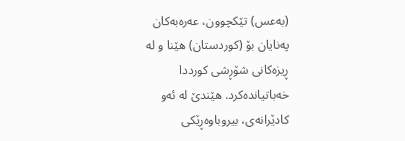(بەعس) تێکچوون، عەرەبەکان پەنایان بۆ (کوردستان) هێنا و لە ڕیزەکانی شۆڕشی کورددا خەباتیاندەکرد. هێندێ لە ئەو کادێرانەی، بیروباوەڕێکی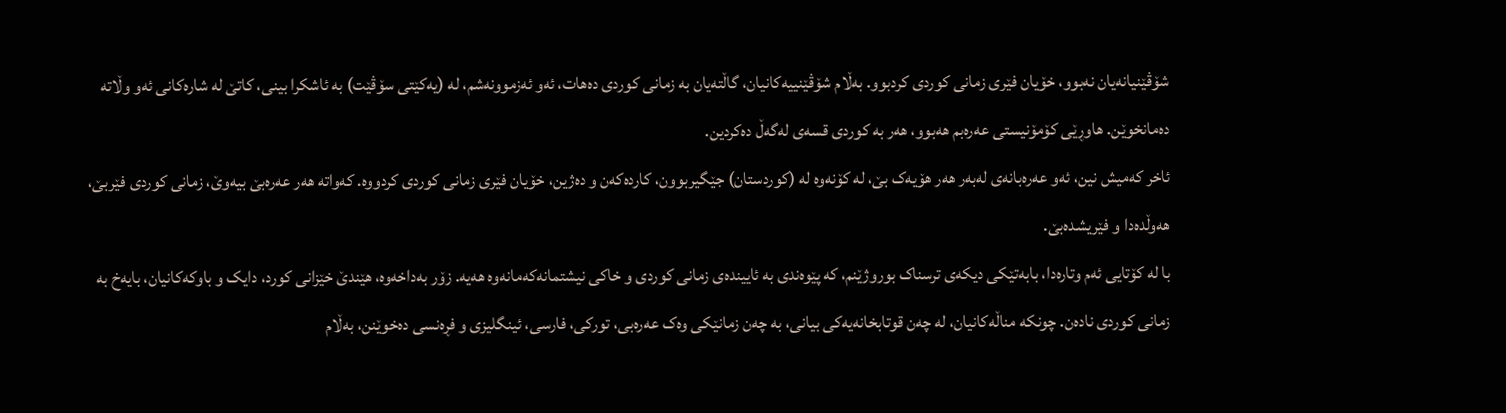شۆڤێنیانەیان نەبوو، خۆیان فێری زمانی کوردی کردبوو. بەڵام شۆڤێنییەکانیان، گاڵتەیان بە زمانی کوردی دەهات، ئەو ئەزموونەشم، لە (یەکێتی سۆڤێت) بە ئاشکرا بینی، کاتێ لە شارەکانی ئەو وڵاتە دەمانخوێن. هاوڕێی کۆمۆنیستی عەرەبم هەبوو، هەر بە کوردی قسەی لەگەڵ دەکردین.
ئاخر کەمیش نین، ئەو عەرەبانەی لەبەر هەر هۆیەک بێ، لە کۆنەوە لە (کوردستان) جێگیربوون، کاردەکەن و دەژین، خۆیان فێری زمانی کوردی کردووە. کەواتە هەر عەرەبێ بیەوێ، زمانی کوردی فێربێ، هەوڵدەدا و فێریشدەبێ.
با لە کۆتایی ئەم وتارەدا، بابەتێکی دیکەی ترسناک بوروژێنم، کە پێوەندی بە ئاییندەی زمانی کوردی و خاکی نیشتمانەکەمانەوە هەیە. زۆر بەداخەوە، هێندێ خێزانی کورد، دایک و باوکەکانیان، بایەخ بە زمانی کوردی نادەن. چونکە مناڵەکانیان، لە چەن قوتابخانەیەکی بیانی، بە چەن زمانێکی وەک عەرەبی، تورکی، فارسی، ئینگلیزی و فڕەنسی دەخوێنن، بەڵام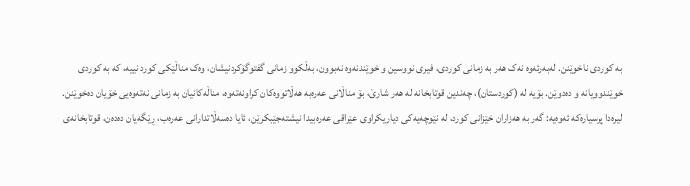بە کوردی ناخوێنن. لەبەرئەوە نەک هەر بە زمانی کوردی، فیری نووسین و خوێندنەوە نەبوون، بەڵکوو زمانی گفتوگۆکردنیشان، وەک مناڵێکی کورد نییە، کە بە کوردی خوێندوویانە و دەدوێن. بۆیە لە (کوردستان)، چەندین قوتابخانە لە هەر شارێ، بۆ مناڵانی عەرەبە هەڵاتووەکان کراونەتەوە، مناڵەکانیان بە زمانی نەتەوەیی خۆیان دەخوێنن.
لیرەدا پرسیارەکە ئەوەیە: گەر بە هەزاران خێزانی کورد، لە نێوچەیەکی دیاریکراوی عێراقی عەرەبیدا نیشتەجێبکرێن، ئایا دەسەڵاتدارانی عەرەب، ڕێگەیان دەدەن، قوتابخانەی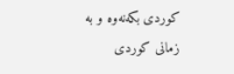کوردی بکەنەوە و بە زمانی کوردی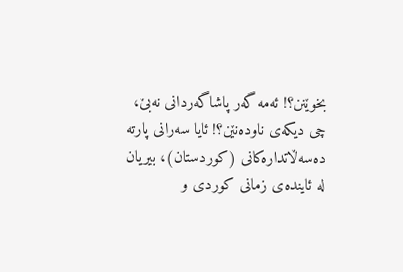بخوێنن؟! ئەمە گەر پاشاگەردانی نەبێ، چی دیکەی ناودەنێن؟! ئایا سەرانی پارتە دەسەڵاتدارەکانی (کوردستان)، بیریان لە ئایندەی زمانی کوردی و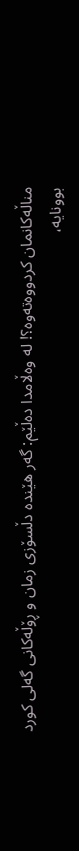مناڵەکانمان کردووەتەوە؟! لە وەڵامدا دەڵێم: گەر هێندە دڵسۆزی زمان و ڕۆڵەکانی گەلی کورد بوونایە،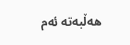هەڵبەتە ئەم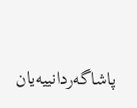پاشاگەردانییەیان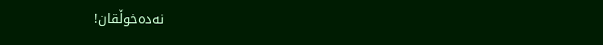نەدەخوڵقان!